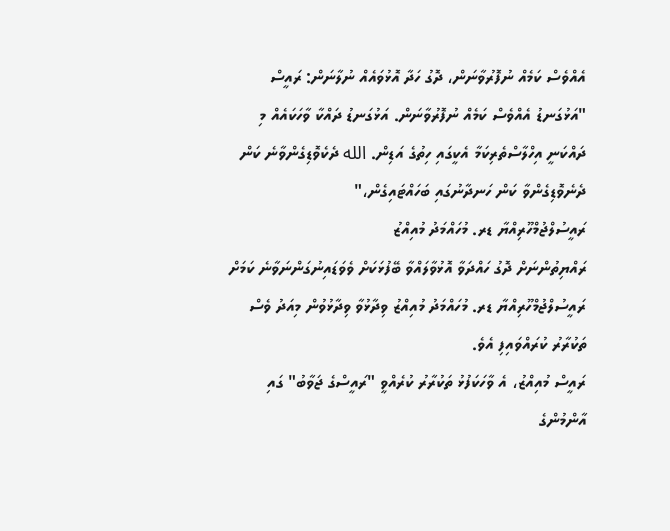އެއްވެސް ކަމެއް ނުފޮރުވާނަން، ދޮގު ހަދާ އޮޅުވައެއް ނުލާނަން: ރައީސް
"އަޅުގަނޑު އެއްވެސް ކަމެއް ނުފޮރުވާނަން. އަޅުގަނޑު ދައްކާ ވާހަކައެއް މި ދައްކަނީ އިހްލާސްތެރިކަމާ އެކީގައި ހިތުގެ އަޑިން. الله ދެކެވޮޑިގެންވާނެ ކަން ދެނެވޮޑިގެންވާ ކަން ހަނދާނުގައި ބަހައްޓައިގެން،"
ރައީސުލްޖުމްހޫރިއްޔާ ޑރ. މުހައްމަދު މުއިއްޒު
ރައްޔިތުންނަށް ދޮގު ހައްދަވާ އޮޅުވާލައްވާ ބޭފުޅަކަށް ވެވަޑައިނުގަންނަވާނެ ކަމަށް ރައީސުލްޖުމްހޫރިއްޔާ ޑރ. މުހައްމަދު މުއިއްޒު ވިދާޅުވާ ވިދާޅުވުން މިއަދު ވެސް ތަކުރާރު ކުރައްވައިފި އެވެ.
ރައީސް މުއިއްޒު، އެ ވާހަކަފުޅު ތަކުރާރު ކުރެއްވީ "ރައީސްގެ ޖަވާބު" ގައި އާންމުންގެ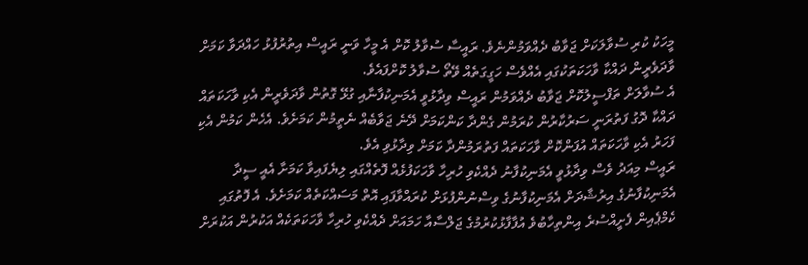މީހަކު ކުރި ސުވާލަކަށް ޖަވާބު ދެއްވަމުންނެވެ. ރައީސާ ސުވާލު ކޮށް އެ މީހާ ވަނީ ރައީސް އިތުރުފުޅު ހައްދަވާ ކަމަށް ވާދަވެރީން ދައްކާ ވާހަކަތަކުގައި އެއްވެސް ހަގީގަތެއް ވޭތޯ ސުވާލު ކޮށްފައެވެ.
އެ ސުވާލަށް ތަފްސީލުކޮށް ޖަވާބު ދެއްވަމުން ރައީސް ވިދާޅުވީ އެމަނިކުފާނާއި ގުޅޭ ގޮތުން ވާދަވެރީން އެކި ވާހަކަތައް ދައްކާ ދޮގު ފަތުރަނީ ސަރުކާރުން ކުރަމުން ގެންދާ ކަންކަމަށް ދޭނެ ޖަވާބެއް ނެތީމުން ކަމަށެވެ. އެހެން ކަމުން އެކި ފަހަރު އެކި ވާހަކަތައް އުފަންކޮށް ވާހަކަތައް ފަތުރަމުންދާ ކަމަށް ވިދާޅުވި އެވެ.
ރައީސް މިއަދު ވެސް ވިދާޅުވީ އެމަނިކުފާނު ދެއްކެވި ހުރިހާ ވާހަކަފުޅެއް ފޮތެއްގައި ލިޔެފައިވާ ކަމަށާ އެއީ ސީދާ އެމަނިކުފާނުގެ އިރުޝާދަށް އެމަނިކުފާނުގެ ވިސްނުންފުޅަށް ކުރައްވާފައި އޮތް މަސައްކަތެއް ކަމަށެވެ. އެ ފޮތުގައި ކެމްޕެއިން ފެށީއްސުރެ އިންތިހާބުވެ އުފާފާޅުކުރުމުގެ ޖަލްސާއާ ހަމައަށް ދެއްކެވި ހުރިހާ ވާހަކަތަކެއް އަކުރުން އަކުރަށް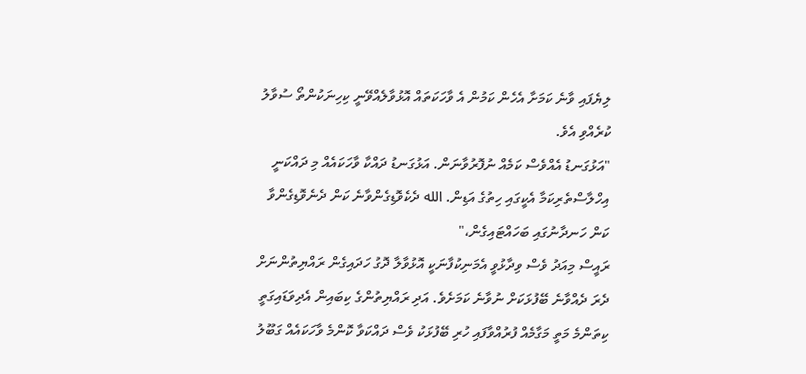ލިޔެފައި ވާނެ ކަމަށާ އެހެން ކަމުން އެ ވާހަކަތައް އޮޅުވާލެއްވޭނީ ކިހިނަކުންތޯ ސުވާލު ކުރެއްވި އެވެ.
"އަޅުގަނޑު އެއްވެސް ކަމެއް ނުފޮރުވާނަން. އަޅުގަނޑު ދައްކާ ވާހަކައެއް މި ދައްކަނީ އިހްލާސްތެރިކަމާ އެކީގައި ހިތުގެ އަޑިން. الله ދެކެވޮޑިގެންވާނެ ކަން ދެނެވޮޑިގެންވާ ކަން ހަނދާނުގައި ބަހައްޓައިގެން،"
ރައީސް މިއަދު ވެސް ވިދާޅުވީ އެމަނިކުފާނަކީ އޮޅުވާލާ ދޮގު ހަދައިގެން ރައްޔިތުންނަށް ދެރަ ދެއްވާނެ ބޭފުޅަކަށް ނުވާނެ ކަމަށެވެ. އަދި ރައްޔިތުންގެ ކިބައިން އެދިވަޑައިގަތީ ކިތަންމެ މަތީ މަގާމެއް ފުރުއްވާފައި ހުރި ބޭފުޅަކު ވެސް ދައްކަވާ ކޮންމެ ވާހަކައެއް ގަބޫލު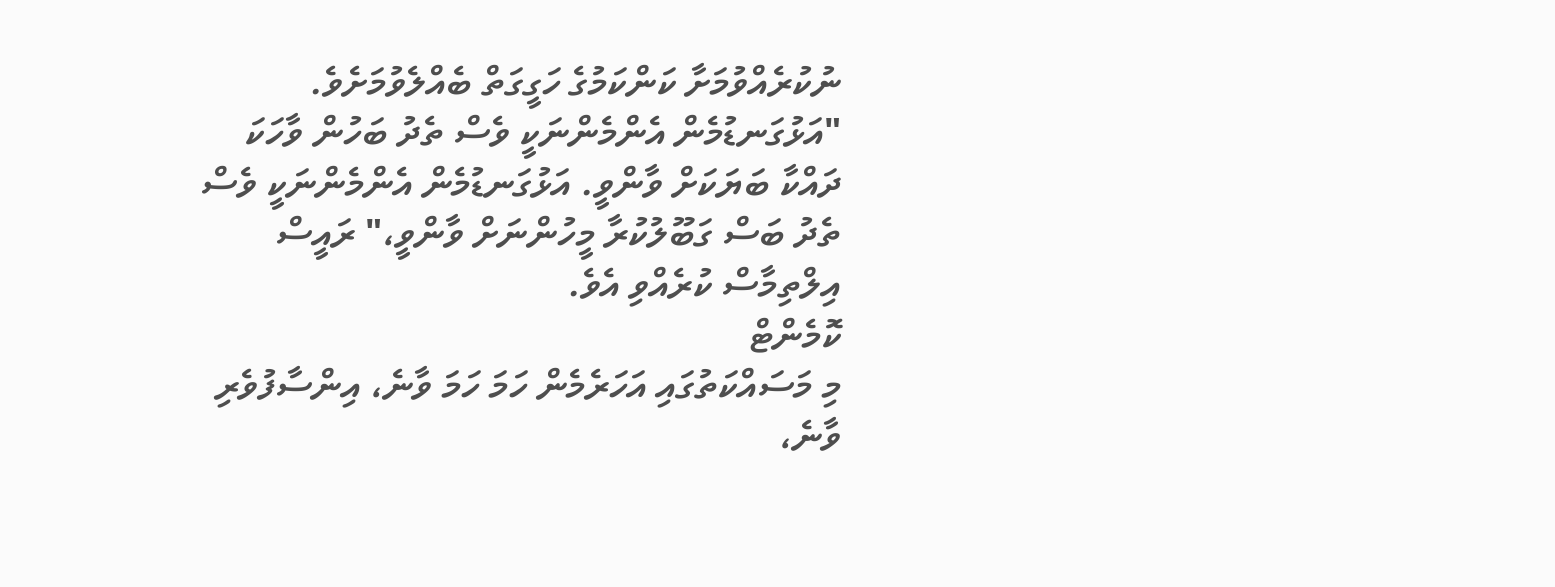ނުކުރެއްވުމަށާ ކަންކަމުގެ ހަގީގަތް ބެއްލެވުމަށެވެ.
"އަޅުގަނޑުމެން އެންމެންނަކީ ވެސް ތެދު ބަހުން ވާހަކަ ދައްކާ ބަޔަކަށް ވާންވީ. އަޅުގަނޑުމެން އެންމެންނަކީ ވެސް ތެދު ބަސް ގަބޫލުކުރާ މީހުންނަށް ވާންވީ،" ރައީސް އިލްތިމާސް ކުރެއްވި އެވެ.
ކޮމެންޓް
މި މަސައްކަތުގައި އަހަރެމެން ހަމަ ހަމަ ވާނެ، އިންސާފުވެރި ވާނެ،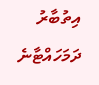އިތުބާރު ދަމަހައްޓާނެ